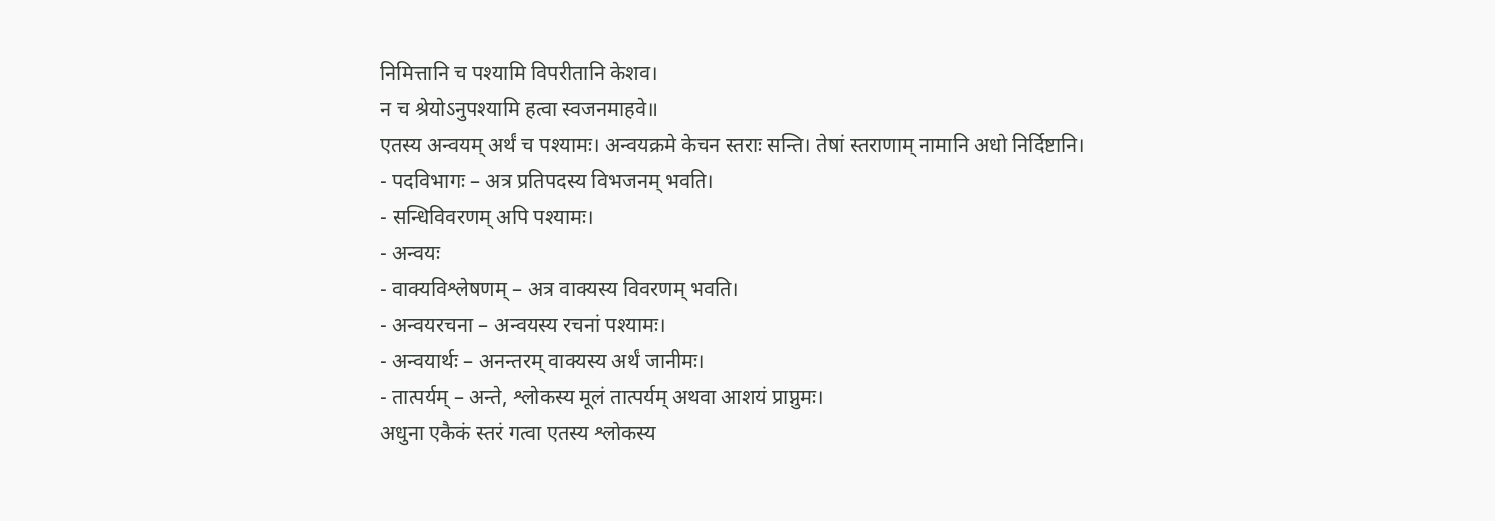निमित्तानि च पश्यामि विपरीतानि केशव।
न च श्रेयोऽनुपश्यामि हत्वा स्वजनमाहवे॥
एतस्य अन्वयम् अर्थं च पश्यामः। अन्वयक्रमे केचन स्तराः सन्ति। तेषां स्तराणाम् नामानि अधो निर्दिष्टानि।
- पदविभागः – अत्र प्रतिपदस्य विभजनम् भवति।
- सन्धिविवरणम् अपि पश्यामः।
- अन्वयः
- वाक्यविश्लेषणम् – अत्र वाक्यस्य विवरणम् भवति।
- अन्वयरचना – अन्वयस्य रचनां पश्यामः।
- अन्वयार्थः – अनन्तरम् वाक्यस्य अर्थं जानीमः।
- तात्पर्यम् – अन्ते, श्लोकस्य मूलं तात्पर्यम् अथवा आशयं प्राप्नुमः।
अधुना एकैकं स्तरं गत्वा एतस्य श्लोकस्य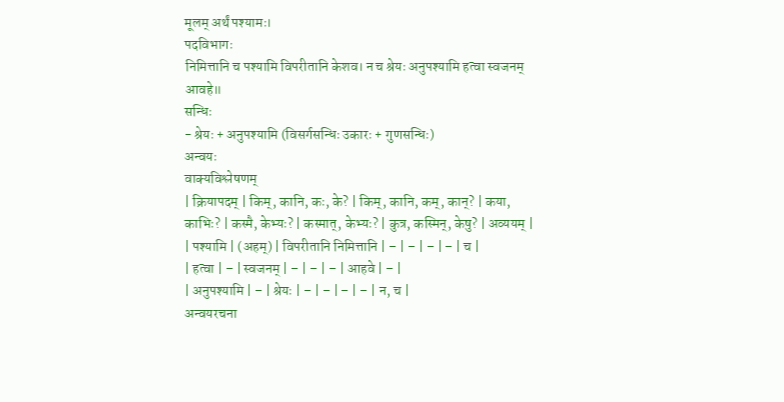मूलम् अर्थं पश्यामः।
पदविभागः
निमित्तानि च पश्यामि विपरीतानि केशव। न च श्रेयः अनुपश्यामि हत्वा स्वजनम् आवहे॥
सन्धिः
- श्रेयः + अनुपश्यामि (विसर्गसन्धिः उकारः + गुणसन्धिः)
अन्वयः
वाक्यविश्लेषणम्
| क्रियापदम् | किम्, कानि, कः, के? | किम्, कानि, कम्, कान्? | कया, काभिः? | कस्मै, केभ्यः? | कस्मात्, केभ्यः? | कुत्र, कस्मिन्, केषु? | अव्ययम् |
| पश्यामि | (अहम्) | विपरीतानि निमित्तानि | – | – | – | – | च |
| हत्वा | – | स्वजनम् | – | – | – | आहवे | – |
| अनुपश्यामि | – | श्रेयः | – | – | – | – | न, च |
अन्वयरचना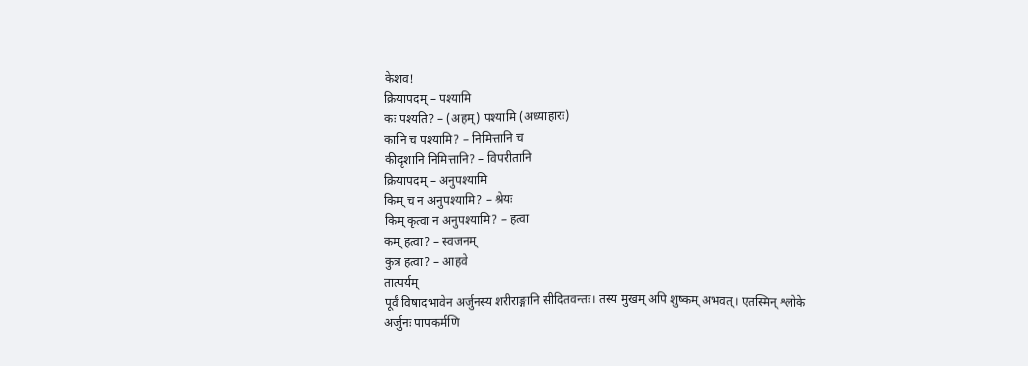केशव!
क्रियापदम् – पश्यामि
कः पश्यति? – (अहम्) पश्यामि (अध्याहारः)
कानि च पश्यामि? – निमित्तानि च
कीदृशानि निमित्तानि? – विपरीतानि
क्रियापदम् – अनुपश्यामि
किम् च न अनुपश्यामि? – श्रेयः
किम् कृत्वा न अनुपश्यामि? – हत्वा
कम् हत्वा? – स्वजनम्
कुत्र हत्वा? – आहवे
तात्पर्यम्
पूर्वं विषादभावेन अर्जुनस्य शरीराङ्गानि सीदितवन्तः। तस्य मुखम् अपि शुष्कम् अभवत्। एतस्मिन् श्लोके अर्जुनः पापकर्मणि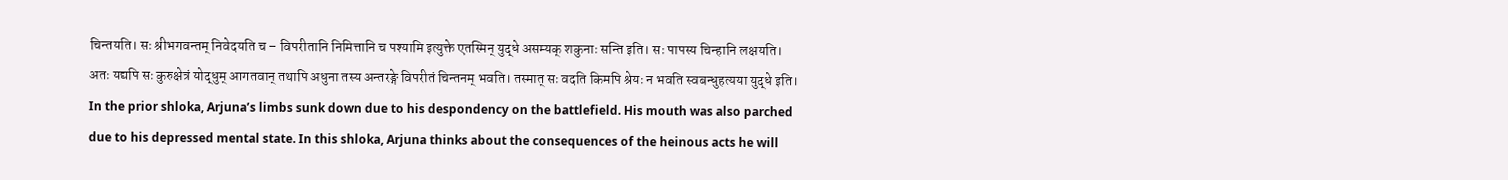चिन्तयति। सः श्रीभगवन्तम् निवेदयति च – विपरीतानि निमित्तानि च पश्यामि इत्युक्ते एतस्मिन् युद्धे असम्यक् शकुनाः सन्ति इति। सः पापस्य चिन्हानि लक्षयति। अतः यद्यपि सः कुरुक्षेत्रं योद्धुम् आगतवान् तथापि अधुना तस्य अन्तरङ्गे विपरीतं चिन्तनम् भवति। तस्मात् सः वदति किमपि श्रेयः न भवति स्वबन्धुहत्यया युद्धे इति।
In the prior shloka, Arjuna’s limbs sunk down due to his despondency on the battlefield. His mouth was also parched due to his depressed mental state. In this shloka, Arjuna thinks about the consequences of the heinous acts he will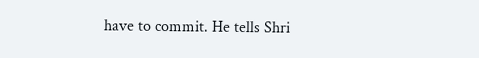have to commit. He tells Shri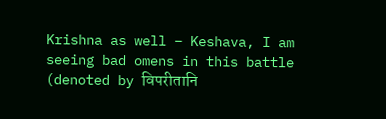Krishna as well – Keshava, I am seeing bad omens in this battle (denoted by विपरीतानि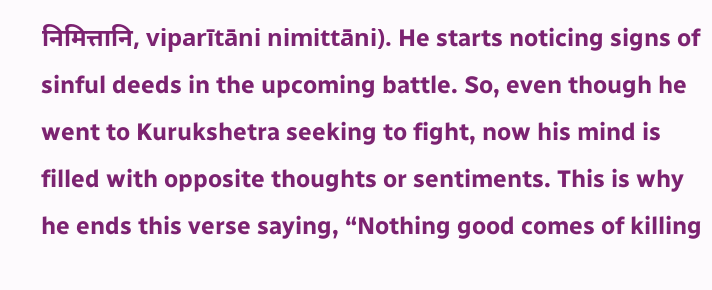निमित्तानि, viparītāni nimittāni). He starts noticing signs of sinful deeds in the upcoming battle. So, even though he went to Kurukshetra seeking to fight, now his mind is filled with opposite thoughts or sentiments. This is why he ends this verse saying, “Nothing good comes of killing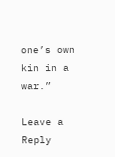one’s own kin in a war.”

Leave a Reply